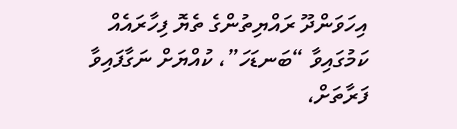އިހަވަންދޫ ރައްޔިތުންގެ ތެޔޮ ފިހާރައެއް ކަމުގައިވާ “ބަނޑަހަ”، ކުއްޔަށް ނަގާފައިވާ ފަރާތަށް،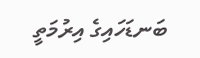ބަނޑަހައިގެ އިރުމަތީ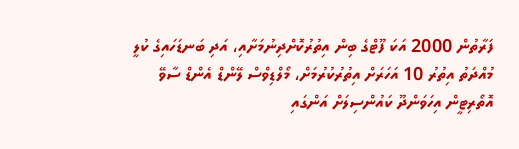ފަރާތުން 2000 އަކަ ފޫޓްގެ ބިން އިތުރުކޮށްދިނުމަށާއި، އަދި ބަނޑަހައިގެ ކުލީ މުއްދަތު އިތުރު 10 އަހަރަށް އިތުރުކުރުމަށް، މޯލްޑިވްސް ލޭންޑް އެންޑް ސާވޭ އޮތޯރިޓީން އިހަވަންދޫ ކައުންސިލަށް އަންގައި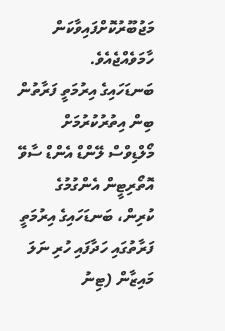މަޖުބޫރުކޮށްފައިވާކަން ހާމަވެއްޖެއެވެ.
ބަނޑަހައިގެ އިރުމަތީ ފަރާތުން ބިން އިތުރުކުރުމަށް މޯލްޑިވްސް ލޭންޑް އެންޑް ސާވޭ އޮތޯރިޓީން އެންގުމުގެ ކުރިން، ބަނޑަހައިގެ އިރުމަތީ ފަރާތުގައި ހަދާފައި ހުރި ނަލަ މައިޒާން (ޓިނު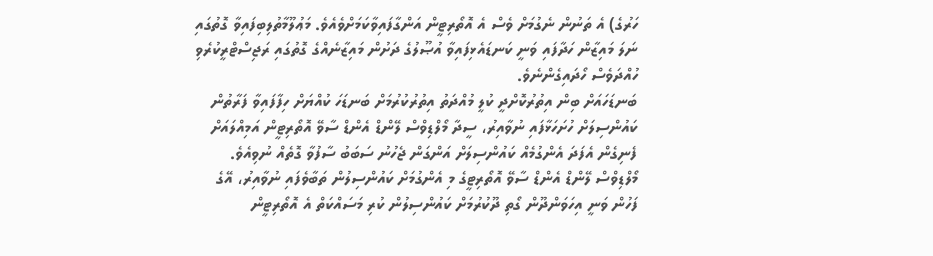ހަރުގެ) އެ ތަނުން ނެގުމަށް ވެސް އެ އޮތޯރިޓީން އަންގާފައިވާކަމަށްވެއެވެ. މަޢުލޫމާތުލިބިފައިވާ ގޮތުގައި ނަލަ މައިޒާން ހަދާފައި ވަނީ ކަނޑައެޅިފައިވާ އުޞޫލުގެ ދަށުން މައިޒާނެއްގެ ގޮތުގައި ރަޖިސްޓްރީކުރެވި ހުއްދަވެސް ހޯދައިގެންނެވެ.
ބަނޑަހައަށް ބިން އިތުރުކޮށްދީ ކުލީ މުއްދަތު އިތުރުކުރުމަށް ބަނޑަހަ ކުއްޔަށް ހިފާފައިވާ ފަރާތުން ކައުންސިލަށް ހުށަހަޅާފައި ނުވާއިރު، ސީދާ މޯލްޑިވްސް ލޭންޑް އެންޑް ސާވޭ އޮތޯރިޓީން އަމިއްލައަށް ފެނިގެން އެފަދަ އެންގުމެއް ކައުންސިލަށް އަންގަން ޖެހުނު ސަބަބު ސާފުވާ ގޮތެއް ނުވިއެވެ.
މޯލްޑިވްސް ލޭންޑް އެންޑް ސާވޭ އޮތޯރިޓީގެ މި އެންގުމަށް ކައުންސިލުން ތަބާވެފައި ނުވާއިރު، އޭގެ ފަހުން ވަނީ އިހަވަންދޫން ގޯތި ދޫކުރުމަށް ކައުންސިލުން ކުރި މަސައްކަތް އެ އޮތޯރިޓީން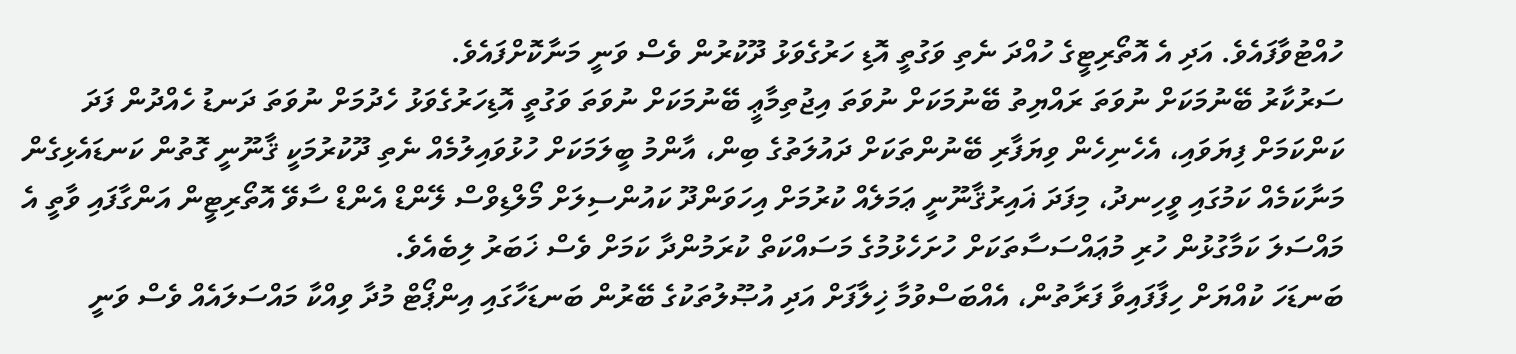ހުއްޓުވާފައެވެ. އަދި އެ އޮތޯރިޓީގެ ހުއްދަ ނެތި ވަގުތީ އޮޑި ހަރުގެވަޅު ދޫކުރުން ވެސް ވަނީ މަނާކޮށްފައެވެ.
ސަރުކާރު ބޭނުމަކަށް ނުވަތަ ރައްޔިތު ބޭނުމަކަށް ނުވަތަ އިޖުތިމާޢީ ބޭނުމަކަށް ނުވަތަ ވަގުތީ އޮޑިހަރުގެވަޅު ހެދުމަށް ނުވަތަ ދަނޑު ހެއްދުން ފަދަ ކަންކަމަށް ފިޔަވައި، އެހެނިހެން ވިޔަފާރި ބޭނުންތަކަށް ދައުލަތުގެ ބިން، އާންމު ބީލަމަކަށް ހުޅުވައިލުމެއް ނެތި ދޫކުރުމަކީ ޤާނޫނީ ގޮތުން ކަނޑައެޅިގެން މަނާކަމެއް ކަމުގައި ވީހިނދު، މިފަދަ ޣައިރުޤާނޫނީ ޢަމަލެއް ކުރުމަށް އިހަވަންދޫ ކައުންސިލަށް މޯލްޑިވްސް ލޭންޑް އެންޑް ސާވޭ އޮތޯރިޓީން އަންގާފައި ވާތީ އެ މައްސަލަ ކަމާގުޅުން ހުރި މުޢައްސަސާތަކަށް ހުށަހެޅުމުގެ މަސައްކަތް ކުރަމުންދާ ކަމަށް ވެސް ޚަބަރު ލިބެއެވެ.
ބަނޑަހަ ކުއްޔަށް ހިފާފައިވާ ފަރާތުން، އެއްބަސްވުމާ ޚިލާފަށް އަދި އުޞޫލުތަކުގެ ބޭރުން ބަނޑަހާގައި އިންޕޯޓް މުދާ ވިއްކާ މައްސަލައެއް ވެސް ވަނީ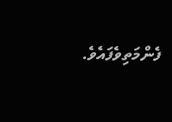ފެންމަތިވެފައެވެ.